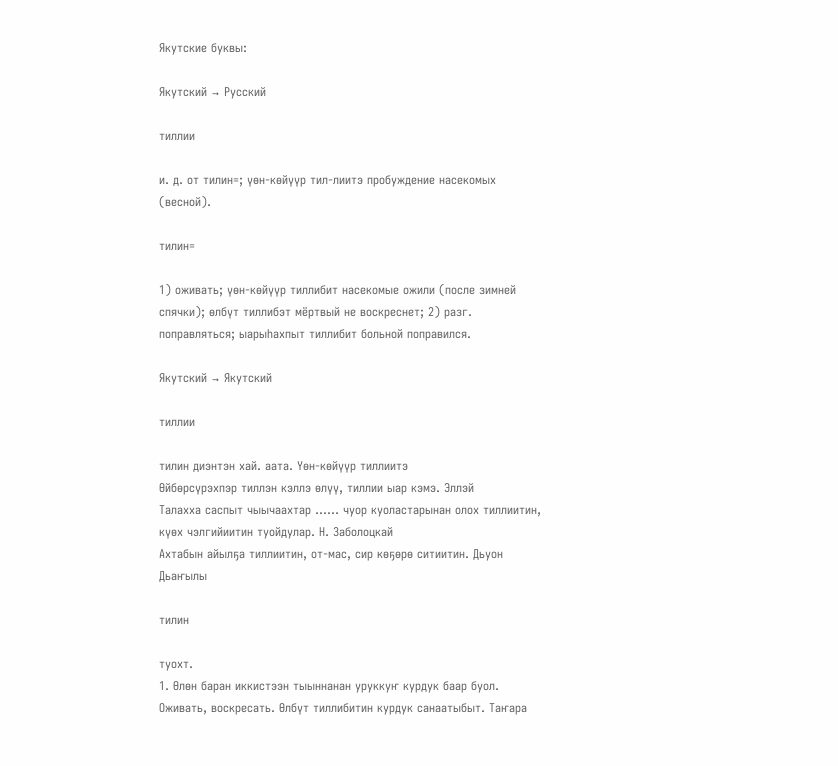Якутские буквы:

Якутский → Русский

тиллии

и. д. от тилин=; үөн-көйүүр тил-лиитэ пробуждение насекомых (весной).

тилин=

1) оживать; үөн-көйүүр тиллибит насекомые ожили (после зимней спячки); өлбүт тиллибэт мёртвый не воскреснет; 2) разг. поправляться; ыарыһахпыт тиллибит больной поправился.

Якутский → Якутский

тиллии

тилин диэнтэн хай. аата. Үөн-көйүүр тиллиитэ
Өйбөрсүрэхпэр тиллэн кэллэ өлүү, тиллии ыар кэмэ. Эллэй
Талахха саспыт чыычаахтар …… чуор куоластарынан олох тиллиитин, күөх чэлгийиитин туойдулар. Н. Заболоцкай
Ахтабын айылҕа тиллиитин, от-мас, сир көҕөрө ситиитин. Дьуон Дьаҥылы

тилин

туохт.
1. Өлөн баран иккистээн тыыннанан уруккуҥ курдук баар буол. Оживать, воскресать. Өлбүт тиллибитин курдук санаатыбыт. Таҥара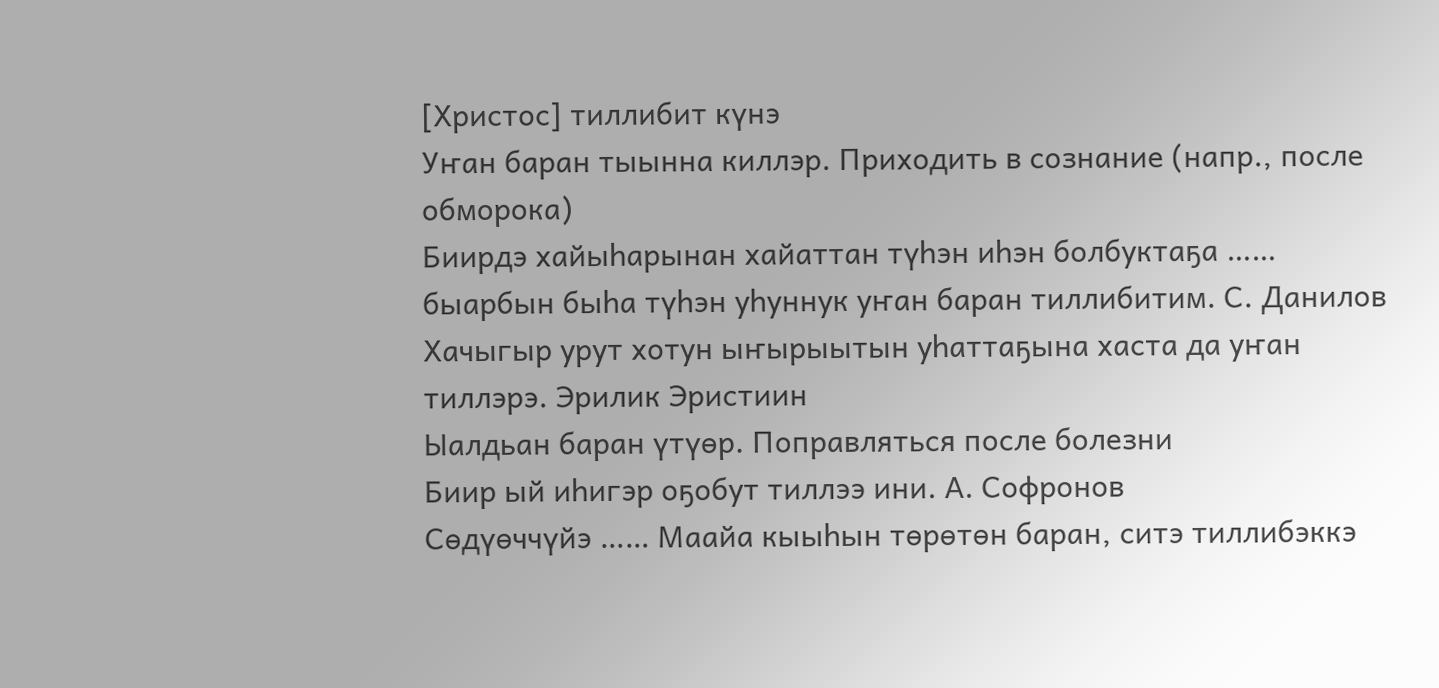[Христос] тиллибит күнэ
Уҥан баран тыынна киллэр. Приходить в сознание (напр., после обморока)
Биирдэ хайыһарынан хайаттан түһэн иһэн болбуктаҕа …… быарбын быһа түһэн уһуннук уҥан баран тиллибитим. С. Данилов
Хачыгыр урут хотун ыҥырыытын уһаттаҕына хаста да уҥан тиллэрэ. Эрилик Эристиин
Ыалдьан баран үтүөр. Поправляться после болезни
Биир ый иһигэр оҕобут тиллээ ини. А. Софронов
Сөдүөччүйэ …… Маайа кыыһын төрөтөн баран, ситэ тиллибэккэ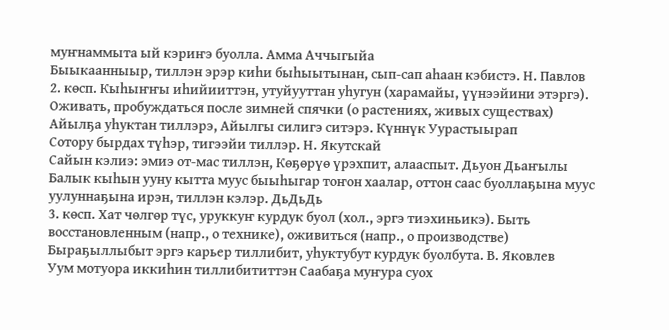муҥнаммыта ый кэриҥэ буолла. Амма Аччыгыйа
Быыкаанныыр, тиллэн эрэр киһи быһыытынан, сып-сап аһаан кэбистэ. Н. Павлов
2. көсп. Кыһыҥҥы иһийииттэн, утуйууттан уһугун (харамайы, үүнээйини этэргэ). Оживать, пробуждаться после зимней спячки (о растениях, живых существах)
Айылҕа уһуктан тиллэрэ, Айылгы силигэ ситэрэ. Күннүк Уурастыырап
Сотору бырдах түһэр, тигээйи тиллэр. Н. Якутскай
Сайын кэлиэ: эмиэ от-мас тиллэн, Көҕөрүө үрэхпит, алааспыт. Дьуон Дьаҥылы
Балык кыһын ууну кытта муус быыһыгар тоҥон хаалар, оттон саас буоллаҕына муус уулуннаҕына ирэн, тиллэн кэлэр. ДьДьДь
3. көсп. Хат чөлгөр түс, уруккуҥ курдук буол (хол., эргэ тиэхиньикэ). Быть восстановленным (напр., о технике), оживиться (напр., о производстве)
Быраҕыллыбыт эргэ карьер тиллибит, уһуктубут курдук буолбута. В. Яковлев
Уум мотуора иккиһин тиллибититтэн Саабаҕа муҥура суох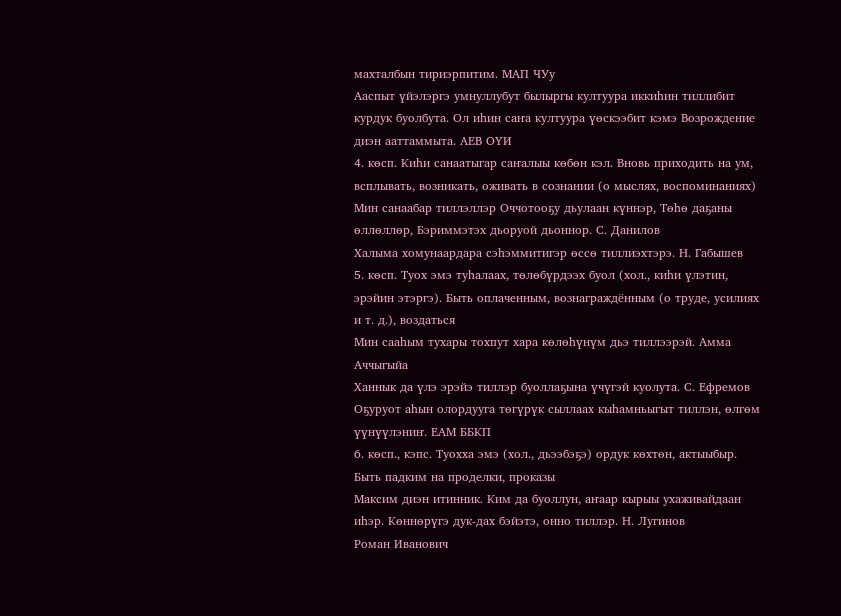махталбын тириэрпитим. МАП ЧУу
Ааспыт үйэлэргэ умнуллубут былыргы култуура иккиһин тиллибит курдук буолбута. Ол иһин саҥа култуура үөскээбит кэмэ Возрождение диэн ааттаммыта. АЕВ ОҮИ
4. көсп. Киһи санаатыгар саҥалыы көбөн кэл. Вновь приходить на ум, всплывать, возникать, оживать в сознании (о мыслях, воспоминаниях)
Мин санаабар тиллэллэр Оччотооҕу дьулаан күннэр, Төһө даҕаны өллөллөр, Бэриммэтэх дьоруой дьоннор. С. Данилов
Халыма хомунаардара сэһэммитигэр өссө тиллиэхтэрэ. Н. Габышев
5. көсп. Туох эмэ туһалаах, төлөбүрдээх буол (хол., киһи үлэтин, эрэйин этэргэ). Быть оплаченным, вознаграждённым (о труде, усилиях и т. д.), воздаться
Мин сааһым тухары тохпут хара көлөһүнүм дьэ тиллээрэй. Амма Аччыгыйа
Ханнык да үлэ эрэйэ тиллэр буоллаҕына үчүгэй куолута. С. Ефремов
Оҕуруот аһын олордууга төгүрүк сыллаах кыһамньыгыт тиллэн, өлгөм үүнүүлэниҥ. ЕАМ ББКП
6. көсп., кэпс. Туохха эмэ (хол., дьээбэҕэ) ордук көхтөн, актыыбыр. Быть падким на проделки, проказы
Максим диэн итинник. Ким да буоллун, аҥаар кырыы ухаживайдаан иһэр. Көннөрүгэ дук-дах бэйэтэ, онно тиллэр. Н. Лугинов
Роман Иванович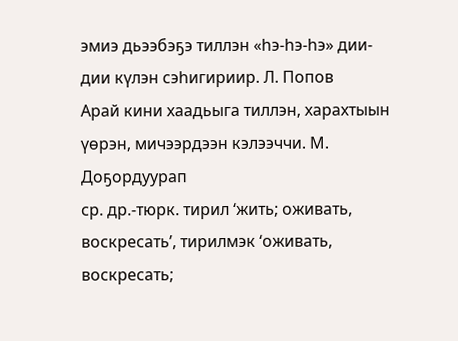эмиэ дьээбэҕэ тиллэн «һэ-һэ-һэ» дии-дии күлэн сэһигириир. Л. Попов
Арай кини хаадьыга тиллэн, харахтыын үөрэн, мичээрдээн кэлээччи. М. Доҕордуурап
ср. др.-тюрк. тирил ‘жить; оживать, воскресать’, тирилмэк ‘оживать, воскресать;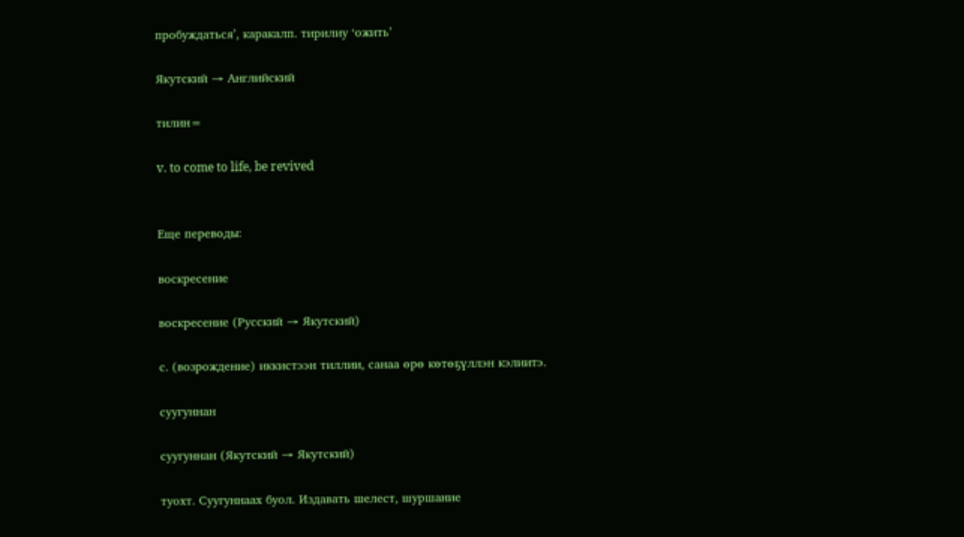пробуждаться’, каракалп. тирилиу ‘ожить’

Якутский → Английский

тилин=

v. to come to life, be revived


Еще переводы:

воскресение

воскресение (Русский → Якутский)

с. (возрождение) иккистээн тиллии, санаа өрө көтөҕүллэн кэлиитэ.

суугуннан

суугуннан (Якутский → Якутский)

туохт. Суугуннаах буол. Издавать шелест, шуршание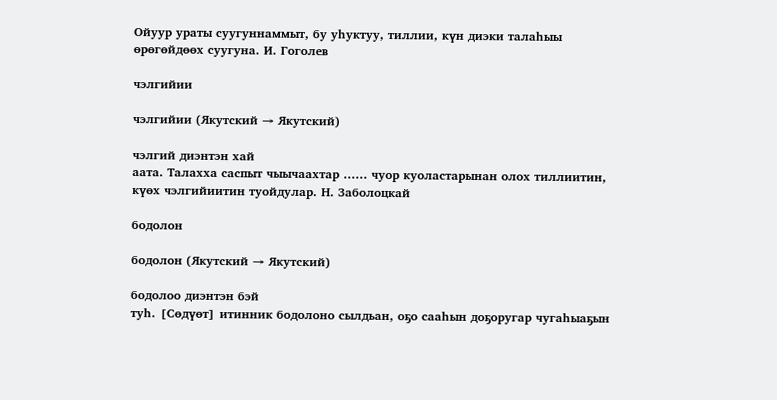Ойуур ураты суугуннаммыт, бу уһуктуу, тиллии, күн диэки талаһыы өрөгөйдөөх суугуна. И. Гоголев

чэлгийии

чэлгийии (Якутский → Якутский)

чэлгий диэнтэн хай
аата. Талахха саспыт чыычаахтар …… чуор куоластарынан олох тиллиитин, күөх чэлгийиитин туойдулар. Н. Заболоцкай

бодолон

бодолон (Якутский → Якутский)

бодолоо диэнтэн бэй
туһ. [Сөдүөт] итинник бодолоно сылдьан, оҕо сааһын доҕоругар чугаһыаҕын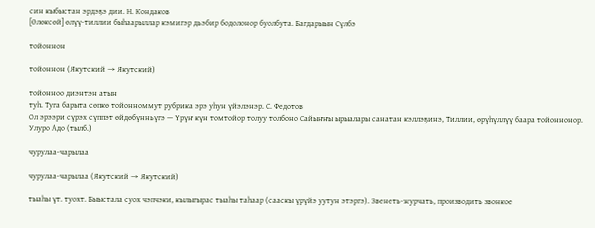син кыбыстан эрдэҕэ дии. Н. Кондаков
[Өлөксөй] өлүү-тиллии быһаарыллар кэмигэр дьэбир бодолонор буолбута. Багдарыын Сүлбэ

тойоннон

тойоннон (Якутский → Якутский)

тойонноо диэнтэн атын
туһ. Туга барыта сөпкө тойонноммут рубрика эрэ уһун үйэлэнэр. С. Федотов
Ол эрээри сүрэх сүппэт өйдөбүнньүгэ — Үрүҥ күн томтойор толуу толбоно Сайыҥҥы ырыалары санатан кэллэҕинэ, Тиллии, өрүһүллүү баара тойоннонор. Улуро Адо (тылб.)

чурулаа-чарылаа

чурулаа-чарылаа (Якутский → Якутский)

тыаһы үт. туохт. Быыстала суох чэпчэки, кылыгырас тыаһы таһаар (сааскы үрүйэ уутун этэргэ). Звенеть-журчать, производить звонкое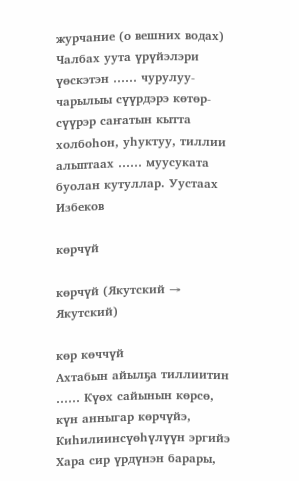журчание (о вешних водах)
Чалбах уута үрүйэлэри үөскэтэн …… чурулуу-чарылыы сүүрдэрэ көтөр-сүүрэр саҥатын кытта холбоһон, уһуктуу, тиллии алыптаах …… муусуката буолан кутуллар. Уустаах Избеков

көрчүй

көрчүй (Якутский → Якутский)

көр көччүй
Ахтабын айылҕа тиллиитин …… Күөх сайынын көрсө, күн анныгар көрчүйэ, Киһилиинсүөһүлүүн эргийэ Хара сир үрдүнэн барары,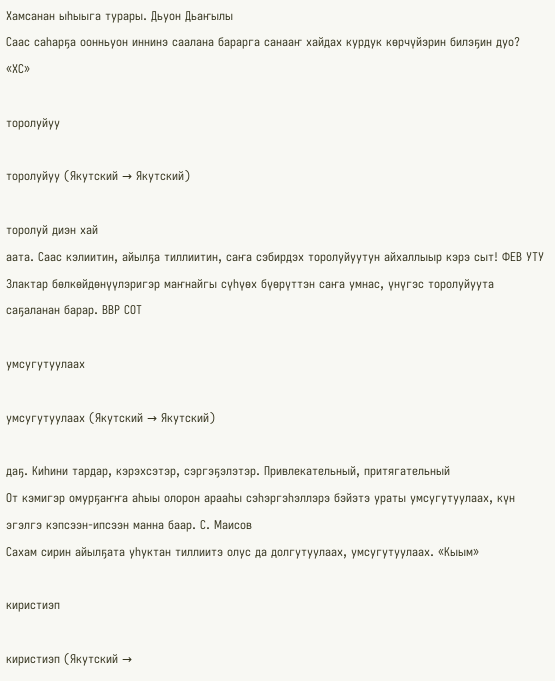Хамсанан ыһыыга турары. Дьуон Дьаҥылы
Саас саһарҕа оонньуон иннинэ саалана барарга санааҥ хайдах курдук көрчүйэрин билэҕин дуо? «ХС»

торолуйуу

торолуйуу (Якутский → Якутский)

торолуй диэн хай
аата. Саас кэлиитин, айылҕа тиллиитин, саҥа сэбирдэх торолуйуутун айхаллыыр кэрэ сыт! ФЕВ УТУ
Злактар бөлкөйдөнүүлэригэр маҥнайгы сүһүөх бүөрүттэн саҥа умнас, үнүгэс торолуйуута саҕаланан барар. ВВР СОТ

умсугутуулаах

умсугутуулаах (Якутский → Якутский)

даҕ. Киһини тардар, кэрэхсэтэр, сэргэҕэлэтэр. Привлекательный, притягательный
От кэмигэр омурҕаҥҥа аһыы олорон арааһы сэһэргэһэллэрэ бэйэтэ ураты умсугутуулаах, күн эгэлгэ кэпсээн-ипсээн манна баар. С. Маисов
Сахам сирин айылҕата уһуктан тиллиитэ олус да долгутуулаах, умсугутуулаах. «Кыым»

киристиэп

киристиэп (Якутский →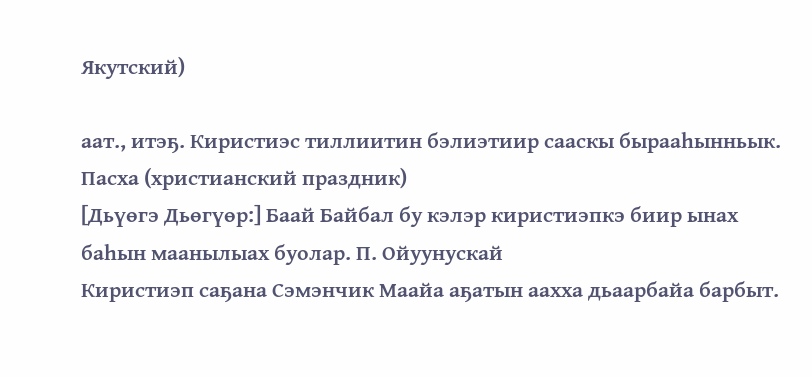Якутский)

аат., итэҕ. Киристиэс тиллиитин бэлиэтиир сааскы бырааһынньык. Пасха (христианский праздник)
[Дьүөгэ Дьөгүөр:] Баай Байбал бу кэлэр киристиэпкэ биир ынах баһын маанылыах буолар. П. Ойуунускай
Киристиэп саҕана Сэмэнчик Маайа аҕатын аахха дьаарбайа барбыт.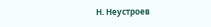Н. Неустроев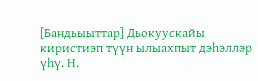[Бандьыыттар] Дьокуускайы киристиэп түүн ылыахпыт дэһэллэр үһү. Н.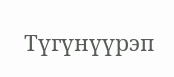Түгүнүүрэп